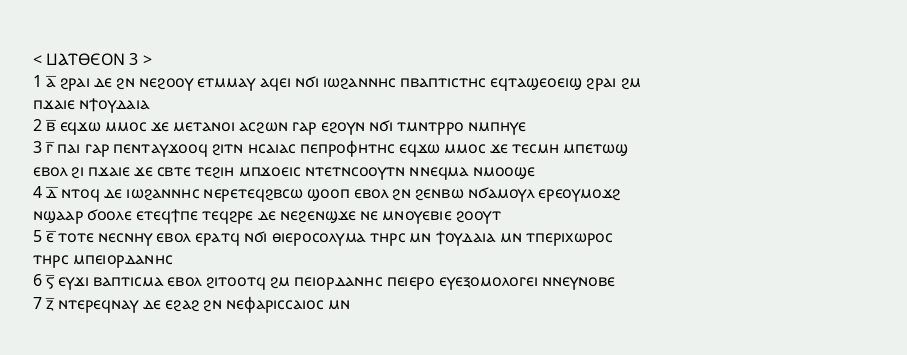< ⳘⲀⲦⲐⲈⲞⲚ 3 >
1 ⲁ̅ ϩⲣⲁⲓ ⲇⲉ ϩⲛ ⲛⲉϩⲟⲟⲩ ⲉⲧⲙⲙⲁⲩ ⲁϥⲉⲓ ⲛϭⲓ ⲓⲱϩⲁⲛⲛⲏⲥ ⲡⲃⲁⲡⲧⲓⲥⲧⲏⲥ ⲉϥⲧⲁϣⲉⲟⲉⲓϣ ϩⲣⲁⲓ ϩⲙ ⲡϫⲁⲓⲉ ⲛϯⲟⲩⲇⲁⲓⲁ
2 ⲃ̅ ⲉϥϫⲱ ⲙⲙⲟⲥ ϫⲉ ⲙⲉⲧⲁⲛⲟⲓ ⲁⲥϩⲱⲛ ⲅⲁⲣ ⲉϩⲟⲩⲛ ⲛϭⲓ ⲧⲙⲛⲧⲣⲣⲟ ⲛⲙⲡⲏⲩⲉ
3 ⲅ̅ ⲡⲁⲓ ⲅⲁⲣ ⲡⲉⲛⲧⲁⲩϫⲟⲟϥ ϩⲓⲧⲛ ⲏⲥⲁⲓⲁⲥ ⲡⲉⲡⲣⲟⲫⲏⲧⲏⲥ ⲉϥϫⲱ ⲙⲙⲟⲥ ϫⲉ ⲧⲉⲥⲙⲏ ⲙⲡⲉⲧⲱϣ ⲉⲃⲟⲗ ϩⲓ ⲡϫⲁⲓⲉ ϫⲉ ⲥⲃⲧⲉ ⲧⲉϩⲓⲏ ⲙⲡϫⲟⲉⲓⲥ ⲛⲧⲉⲧⲛⲥⲟⲟⲩⲧⲛ ⲛⲛⲉϥⲙⲁ ⲛⲙⲟⲟϣⲉ
4 ⲇ̅ ⲛⲧⲟϥ ⲇⲉ ⲓⲱϩⲁⲛⲛⲏⲥ ⲛⲉⲣⲉⲧⲉϥϩⲃⲥⲱ ϣⲟⲟⲡ ⲉⲃⲟⲗ ϩⲛ ϩⲉⲛⲃⲱ ⲛϭⲁⲙⲟⲩⲗ ⲉⲣⲉⲟⲩⲙⲟϫϩ ⲛϣⲁⲁⲣ ϭⲟⲟⲗⲉ ⲉⲧⲉϥϯⲡⲉ ⲧⲉϥϩⲣⲉ ⲇⲉ ⲛⲉϩⲉⲛϣϫⲉ ⲛⲉ ⲙⲛⲟⲩⲉⲃⲓⲉ ϩⲟⲟⲩⲧ
5 ⲉ̅ ⲧⲟⲧⲉ ⲛⲉⲥⲛⲏⲩ ⲉⲃⲟⲗ ⲉⲣⲁⲧϥ ⲛϭⲓ ⲑⲓⲉⲣⲟⲥⲟⲗⲩⲙⲁ ⲧⲏⲣⲥ ⲙⲛ ϯⲟⲩⲇⲁⲓⲁ ⲙⲛ ⲧⲡⲉⲣⲓⲭⲱⲣⲟⲥ ⲧⲏⲣⲥ ⲙⲡⲉⲓⲟⲣⲇⲁⲛⲏⲥ
6 ⲋ̅ ⲉⲩϫⲓ ⲃⲁⲡⲧⲓⲥⲙⲁ ⲉⲃⲟⲗ ϩⲓⲧⲟⲟⲧϥ ϩⲙ ⲡⲉⲓⲟⲣⲇⲁⲛⲏⲥ ⲡⲉⲓⲉⲣⲟ ⲉⲩⲉⲝⲟⲙⲟⲗⲟⲅⲉⲓ ⲛⲛⲉⲩⲛⲟⲃⲉ
7 ⲍ̅ ⲛⲧⲉⲣⲉϥⲛⲁⲩ ⲇⲉ ⲉϩⲁϩ ϩⲛ ⲛⲉⲫⲁⲣⲓⲥⲥⲁⲓⲟⲥ ⲙⲛ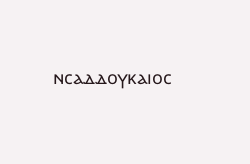ⲛⲥⲁⲇⲇⲟⲩⲕⲁⲓⲟⲥ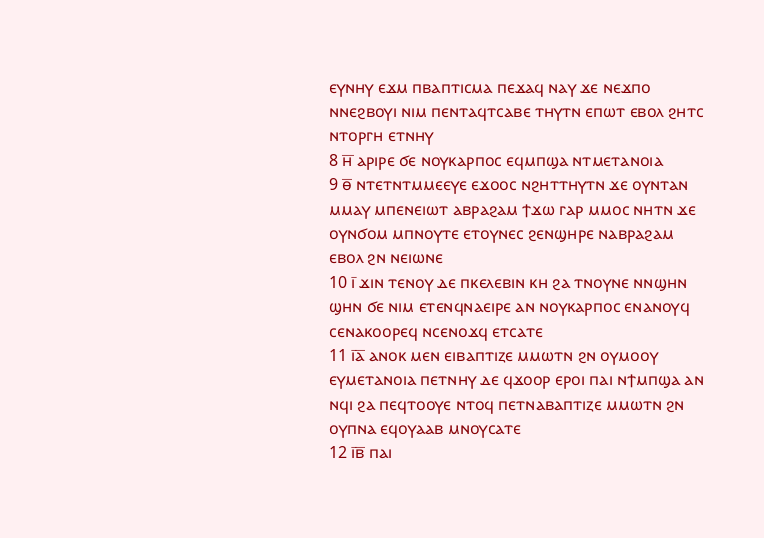ⲉⲩⲛⲏⲩ ⲉϫⲙ ⲡⲃⲁⲡⲧⲓⲥⲙⲁ ⲡⲉϫⲁϥ ⲛⲁⲩ ϫⲉ ⲛⲉϫⲡⲟ ⲛⲛⲉϩⲃⲟⲩⲓ ⲛⲓⲙ ⲡⲉⲛⲧⲁϥⲧⲥⲁⲃⲉ ⲧⲏⲩⲧⲛ ⲉⲡⲱⲧ ⲉⲃⲟⲗ ϩⲏⲧⲥ ⲛⲧⲟⲣⲅⲏ ⲉⲧⲛⲏⲩ
8 ⲏ̅ ⲁⲣⲓⲣⲉ ϭⲉ ⲛⲟⲩⲕⲁⲣⲡⲟⲥ ⲉϥⲙⲡϣⲁ ⲛⲧⲙⲉⲧⲁⲛⲟⲓⲁ
9 ⲑ̅ ⲛⲧⲉⲧⲛⲧⲙⲙⲉⲉⲩⲉ ⲉϫⲟⲟⲥ ⲛϩⲏⲧⲧⲏⲩⲧⲛ ϫⲉ ⲟⲩⲛⲧⲁⲛ ⲙⲙⲁⲩ ⲙⲡⲉⲛⲉⲓⲱⲧ ⲁⲃⲣⲁϩⲁⲙ ϯϫⲱ ⲅⲁⲣ ⲙⲙⲟⲥ ⲛⲏⲧⲛ ϫⲉ ⲟⲩⲛϭⲟⲙ ⲙⲡⲛⲟⲩⲧⲉ ⲉⲧⲟⲩⲛⲉⲥ ϩⲉⲛϣⲏⲣⲉ ⲛⲁⲃⲣⲁϩⲁⲙ ⲉⲃⲟⲗ ϩⲛ ⲛⲉⲓⲱⲛⲉ
10 ⲓ̅ ϫⲓⲛ ⲧⲉⲛⲟⲩ ⲇⲉ ⲡⲕⲉⲗⲉⲃⲓⲛ ⲕⲏ ϩⲁ ⲧⲛⲟⲩⲛⲉ ⲛⲛϣⲏⲛ ϣⲏⲛ ϭⲉ ⲛⲓⲙ ⲉⲧⲉⲛϥⲛⲁⲉⲓⲣⲉ ⲁⲛ ⲛⲟⲩⲕⲁⲣⲡⲟⲥ ⲉⲛⲁⲛⲟⲩϥ ⲥⲉⲛⲁⲕⲟⲟⲣⲉϥ ⲛⲥⲉⲛⲟϫϥ ⲉⲧⲥⲁⲧⲉ
11 ⲓ̅ⲁ̅ ⲁⲛⲟⲕ ⲙⲉⲛ ⲉⲓⲃⲁⲡⲧⲓⲍⲉ ⲙⲙⲱⲧⲛ ϩⲛ ⲟⲩⲙⲟⲟⲩ ⲉⲩⲙⲉⲧⲁⲛⲟⲓⲁ ⲡⲉⲧⲛⲏⲩ ⲇⲉ ϥϫⲟⲟⲣ ⲉⲣⲟⲓ ⲡⲁⲓ ⲛϯⲙⲡϣⲁ ⲁⲛ ⲛϥⲓ ϩⲁ ⲡⲉϥⲧⲟⲟⲩⲉ ⲛⲧⲟϥ ⲡⲉⲧⲛⲁⲃⲁⲡⲧⲓⲍⲉ ⲙⲙⲱⲧⲛ ϩⲛ ⲟⲩⲡⲛⲁ ⲉϥⲟⲩⲁⲁⲃ ⲙⲛⲟⲩⲥⲁⲧⲉ
12 ⲓ̅ⲃ̅ ⲡⲁⲓ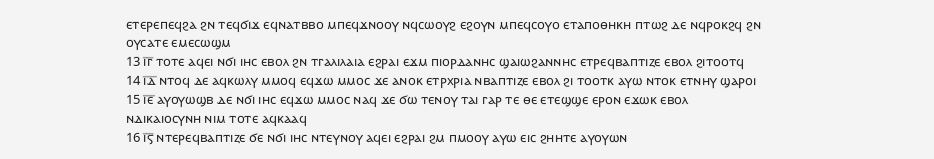ⲉⲧⲉⲣⲉⲡⲉϥϩⲁ ϩⲛ ⲧⲉϥϭⲓϫ ⲉϥⲛⲁⲧⲃⲃⲟ ⲙⲡⲉϥϫⲛⲟⲟⲩ ⲛϥⲥⲱⲟⲩϩ ⲉϩⲟⲩⲛ ⲙⲡⲉϥⲥⲟⲩⲟ ⲉⲧⲁⲡⲟⲑⲏⲕⲏ ⲡⲧⲱϩ ⲇⲉ ⲛϥⲣⲟⲕϩϥ ϩⲛ ⲟⲩⲥⲁⲧⲉ ⲉⲙⲉⲥⲱϣⲙ
13 ⲓ̅ⲅ̅ ⲧⲟⲧⲉ ⲁϥⲉⲓ ⲛϭⲓ ⲓⲏⲥ ⲉⲃⲟⲗ ϩⲛ ⲧⲅⲁⲗⲓⲗⲁⲓⲁ ⲉϩⲣⲁⲓ ⲉϫⲙ ⲡⲓⲟⲣⲇⲁⲛⲏⲥ ϣⲁⲓⲱϩⲁⲛⲛⲏⲥ ⲉⲧⲣⲉϥⲃⲁⲡⲧⲓⲍⲉ ⲉⲃⲟⲗ ϩⲓⲧⲟⲟⲧϥ
14 ⲓ̅ⲇ̅ ⲛⲧⲟϥ ⲇⲉ ⲁϥⲕⲱⲗⲩ ⲙⲙⲟϥ ⲉϥϫⲱ ⲙⲙⲟⲥ ϫⲉ ⲁⲛⲟⲕ ⲉⲧⲣⲭⲣⲓⲁ ⲛⲃⲁⲡⲧⲓⲍⲉ ⲉⲃⲟⲗ ϩⲓ ⲧⲟⲟⲧⲕ ⲁⲩⲱ ⲛⲧⲟⲕ ⲉⲧⲛⲏⲩ ϣⲁⲣⲟⲓ
15 ⲓ̅ⲉ̅ ⲁⲩⲟⲩⲱϣⲃ ⲇⲉ ⲛϭⲓ ⲓⲏⲥ ⲉϥϫⲱ ⲙⲙⲟⲥ ⲛⲁϥ ϫⲉ ϭⲱ ⲧⲉⲛⲟⲩ ⲧⲁⲓ ⲅⲁⲣ ⲧⲉ ⲑⲉ ⲉⲧⲉϣϣⲉ ⲉⲣⲟⲛ ⲉϫⲱⲕ ⲉⲃⲟⲗ ⲛⲇⲓⲕⲁⲓⲟⲥⲩⲛⲏ ⲛⲓⲙ ⲧⲟⲧⲉ ⲁϥⲕⲁⲁϥ
16 ⲓ̅ⲋ̅ ⲛⲧⲉⲣⲉϥⲃⲁⲡⲧⲓⲍⲉ ϭⲉ ⲛϭⲓ ⲓⲏⲥ ⲛⲧⲉⲩⲛⲟⲩ ⲁϥⲉⲓ ⲉϩⲣⲁⲓ ϩⲙ ⲡⲙⲟⲟⲩ ⲁⲩⲱ ⲉⲓⲥ ϩⲏⲏⲧⲉ ⲁⲩⲟⲩⲱⲛ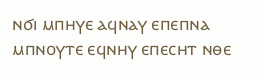ⲛϭⲓ ⲙⲡⲏⲩⲉ ⲁϥⲛⲁⲩ ⲉⲡⲉⲡⲛⲁ ⲙⲡⲛⲟⲩⲧⲉ ⲉϥⲛⲏⲩ ⲉⲡⲉⲥⲏⲧ ⲛⲑⲉ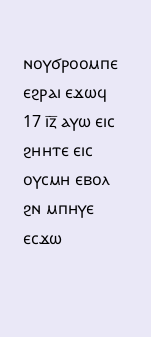ⲛⲟⲩϭⲣⲟⲟⲙⲡⲉ ⲉϩⲣⲁⲓ ⲉϫⲱϥ
17 ⲓ̅ⲍ̅ ⲁⲩⲱ ⲉⲓⲥ ϩⲏⲏⲧⲉ ⲉⲓⲥ ⲟⲩⲥⲙⲏ ⲉⲃⲟⲗ ϩⲛ ⲙⲡⲏⲩⲉ ⲉⲥϫⲱ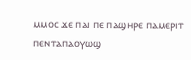ⲙⲙⲟⲥ ϫⲉ ⲡⲁⲓ ⲡⲉ ⲡⲁϣⲏⲣⲉ ⲡⲁⲙⲉⲣⲓⲧ ⲡⲉⲛⲧⲁⲡⲁⲟⲩⲱϣ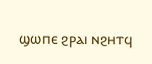ϣⲱⲡⲉ ϩⲣⲁⲓ ⲛϩⲏⲧϥ